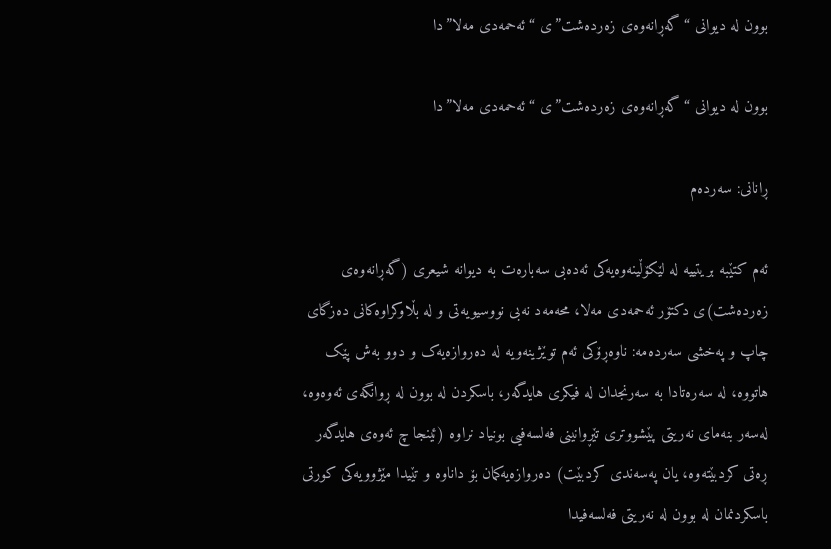بوون لە دیوانی “گەڕانەوەی زەردەشت”ی “ئەحمەدی مەلا”دا

بوون لە دیوانی “گەڕانەوەی زەردەشت”ی “ئەحمەدی مەلا”دا

ڕانانی: سەردەم

ئەم کتێبە بریتییە لە لێکۆڵینەوەیەکی ئەدەبی سەبارەت بە دیوانە شیعری (گەڕانەوەی زەردەشت)ی دکتۆر ئەحمەدی مەلا، محەمەد نەبی نووسیویەتی و لە بڵاوکراوەکانی دەزگای چاپ و پەخشی سەردەمە: ناوەڕۆکی ئەم توێژینەویە لە دەروازەیەک و دوو بەش پێک هاتووە، لە سەرەتادا بە سەرنجدان لە فیکری هایدگەر، باسکردن لە بوون لە ڕوانگەی ئەوەوە، لەسەر بنەمای نەریتی پێشووتری تێڕوانینی فەلسەفیی بونیاد نراوە (ئینجا چ ئەوەی هایدگەر ڕەتی کردبێتەوە، یان پەسەندی کردبێت) دەروازەیەکمان بۆ داناوە و تێیدا مێژوویەکی کورتی باسکردنمان لە بوون لە نەریتی فەلسەفیدا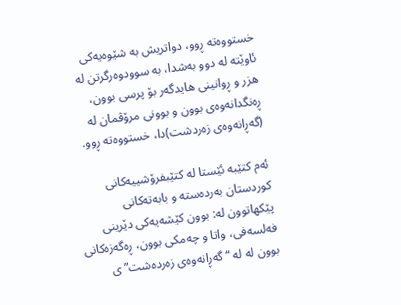خستووەتە ڕوو، دواتریش بە شێوەیەکی ئاوێتە لە دوو بەشدا، بە سوودوەرگرتن لە هزر و ڕوانینی هایدگەر بۆ پرسی بوون، ڕەنگدانەوەی بوون و بوونی مرۆڤمان لە (گەڕانەوەی زەردشت)دا، خستووەتە ڕوو.

ئەم کتێبە ئێستا لە کتێبفرۆشییەکانی کوردستان بەردەستە و بابەتەکانی پێکهاتوون لە: بوون کێشەیەکی دێرینی فەلسەفی، واتا و چەمکی بوون، ڕەگەزەکانی بوون لە لە “گەڕانەوەی زەردەشت”ی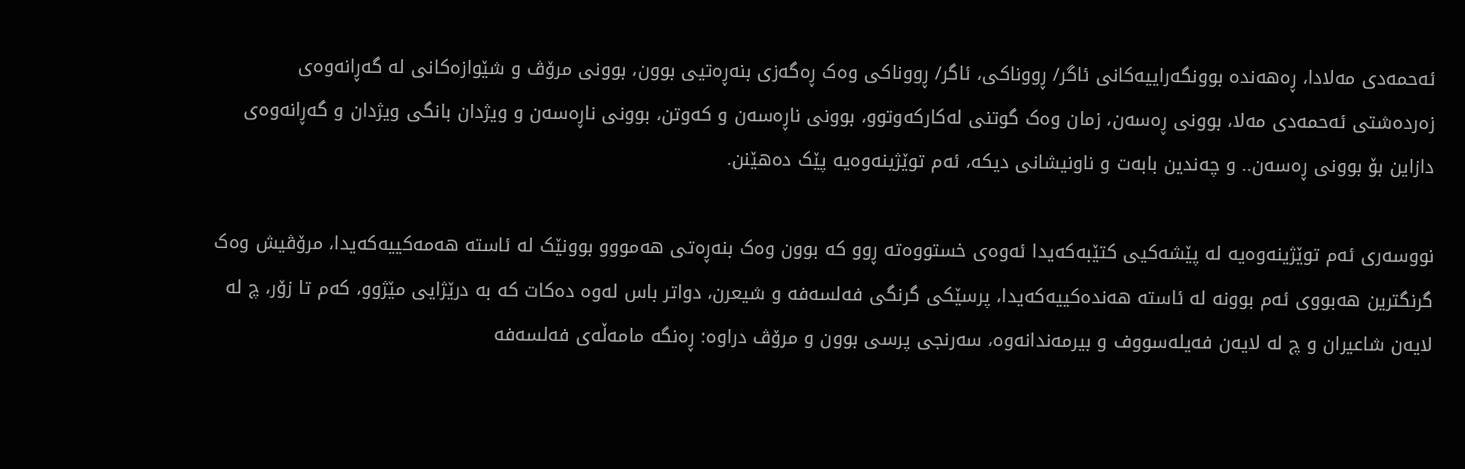ئەحمەدی مەلادا، ڕەهەندە بوونگەراییەکانی ئاگر/ ڕووناکی، ئاگر/ ڕووناکی وەک ڕەگەزی بنەڕەتیی بوون، بوونی مرۆڤ و شێوازەکانی لە گەڕانەوەی زەردەشتی ئەحمەدی مەلا، بوونی ڕەسەن، زمان وەک گوتنی لەکارکەوتوو، بوونی ناڕەسەن و کەوتن، بوونی ناڕەسەن و ویژدان بانگی ویژدان و گەڕانەوەی دازاین بۆ بوونی ڕەسەن.. و چەندین بابەت و ناونیشانی دیکە، ئەم توێژینەوەیە پێک دەهێنن.

نووسەری ئەم توێژینەوەیە لە پێشەکیی کتێبەکەیدا ئەوەی خستووەتە ڕوو کە بوون وەک بنەڕەتی هەمووو بوونێک لە ئاستە هەمەکییەکەیدا، مرۆڤیش وەک گرنگترین هەبووی ئەم بوونە لە ئاستە هەندەکییەکەیدا، پرسێکی گرنگی فەلسەفە و شیعرن، دواتر باس لەوە دەکات کە بە درێژایی مێژوو، کەم تا زۆر، چ لە لایەن شاعیران و چ لە لایەن فەیلەسووف و بیرمەندانەوە، سەرنجی پرسی بوون و مرۆڤ دراوە: ڕەنگە مامەڵەی فەلسەفە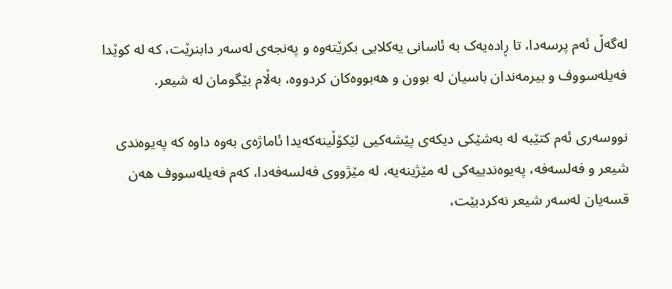لەگەڵ ئەم پرسەدا، تا ڕادەیەک بە ئاسانی یەکلایی بکرێتەوە و پەنجەی لەسەر دابنرێت، کە لە کوێدا فەیلەسووف و بیرمەندان باسیان لە بوون و هەبووەکان کردووە، بەڵام بێگومان لە شیعر.

نووسەری ئەم کتێبە لە بەشێکی دیکەی پێشەکیی لێکۆڵینەکەیدا ئاماژەی بەوە داوە کە پەیوەندی شیعر و فەلسەفە، پەیوەندییەکی لە مێژینەیە، لە مێژووی فەلسەفەدا، کەم فەیلەسووف هەن قسەیان لەسەر شیعر نەکردبێت،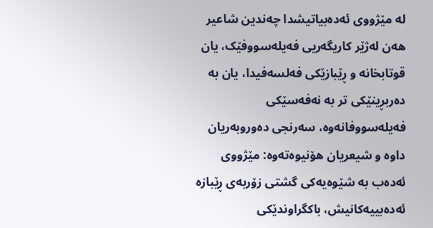لە مێژووی ئەدەبیاتیشدا چەندین شاعیر هەن لەژێر کاریگەریی فەیلەسووفێک، یان قوتابخانە و ڕێبازێکی فەلسەفیدا، یان بە دەربڕینێکی تر بە نەفەسێکی فەیلەسووفانەوە، سەرنجی دەوروبەریان داوە و شیعریان هۆنیوەتەوە: مێژووی ئەدەب بە شێوەیەکی گشتی زۆربەی ڕێبازە ئەدەبییەکانیش، باکگراوندێکی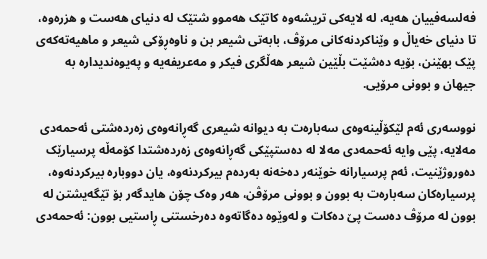فەلسەفییان هەیە، لە لایەکی تریشەوە کاتێک هەموو شتێک لە دنیای هەست و هزرەوە، تا دنیای خەیاڵ و وێناکردنەکانی مرۆڤ، بابەتی شیعر بن و ناوەڕۆکی شیعر و ماهیەتەکەی پێک بهێنن، بۆیە دەشێت بڵێین شیعر هەڵگری فیکر و مەعریفەیە و پەیوەندیدارە بە جیهان و بوونی مرۆیی.

نووسەری ئەم لێکۆڵینەوەی سەبارەت بە دیوانە شیعری گەڕانەوەی زەردەشتی ئەحمەدی مەلایە، پێی وایە ئەحمەدی مەلا لە دەستپێکی گەڕانەوەی زەردەشتدا کۆمەڵە پرسیارێک دەوروژێنیت، ئەم پرسیارانە خوێنەر دەخەنە بەردەم بیرکردنەوە، یان دووبارە بیرکردنەوە، پرسیارەکان سەبارەت بە بوون و بوونی مرۆڤن، هەر وەک چۆن هایدگەر بۆ تێگەیشتن لە بوون لە مرۆڤ دەست پێ دەکات و لەوێوە دەگاتەوە دەرخستنی ڕاستیی بوون: ئەحمەدی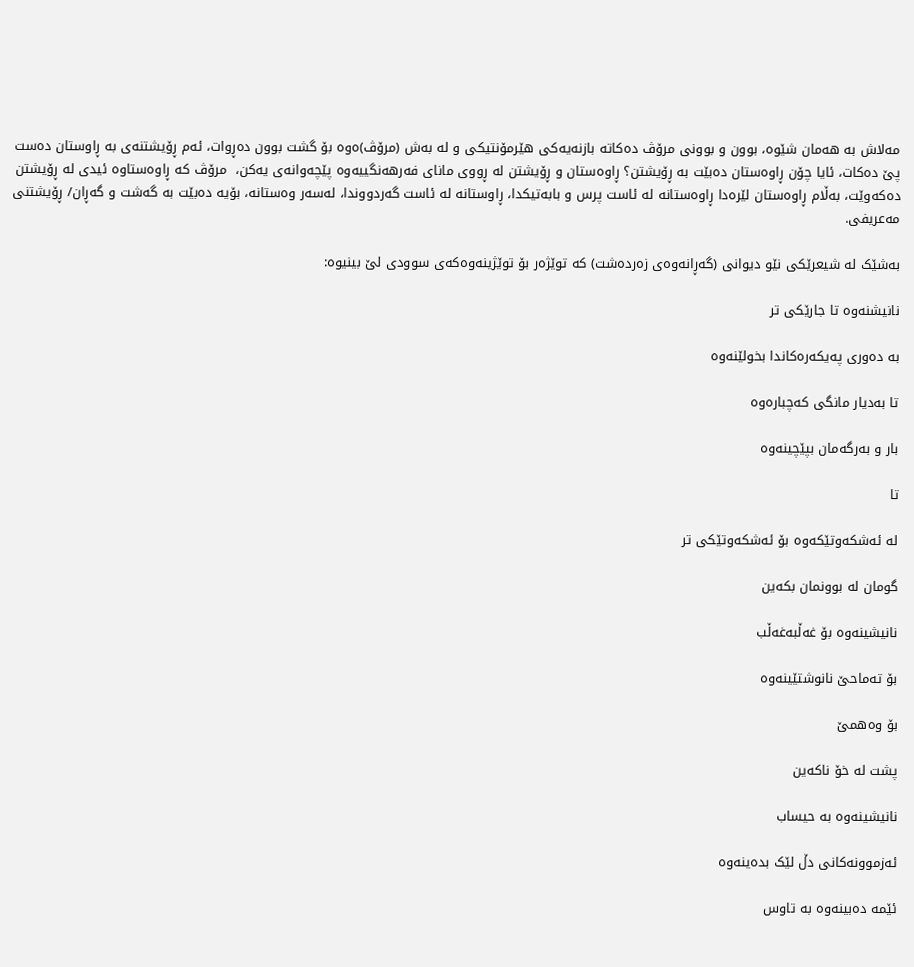مەلاش بە هەمان شێوە، بوون و بوونی مرۆڤ دەکاتە بازنەیەکی هێرمۆنتیکی و لە بەش (مرۆڤ)ەوە بۆ گشت بوون دەڕوات، ئەم ڕۆیشتنەی بە ڕاوستان دەست پێ دەکات، ئایا چۆن ڕاوەستان دەبێت بە ڕۆیشتن؟ ڕاوەستان و ڕۆیشتن لە ڕووی مانای فەرهەنگییەوە پێچەوانەی یەکن،  مرۆڤ کە ڕاوەستاوە ئیدی لە ڕۆیشتن دەکەوێت، بەڵام ڕاوەستان لێرەدا ڕاوەستانە لە ئاست پرس و بابەتیکدا، ڕاوستانە لە ئاست گەردووندا، لەسەر وەستانە، بۆیە دەبێت بە گەشت و گەڕان/ ڕۆیشتنی مەعریفی.

بەشێک لە شیعرێکی نێو دیوانی (گەڕانەوەی زەردەشت) کە توێژەر بۆ توێژینەوەکەی سوودی لێ بینیوە:

نانیشنەوە تا جارێکی تر

بە دەوری پەیکەرەکاندا بخولێنەوە

تا بەدیار مانگی کەچبارەوە

بار و بەرگەمان بپێچینەوە

تا

لە ئەشکەوتێکەوە بۆ ئەشکەوتێکی تر

گومان لە بوونمان بکەین

نانیشینەوە بۆ غەڵبەغەڵب

بۆ تەماحێ نانوشتێینەوە

بۆ وەهمێ

پشت لە خۆ ناکەین

نانیشینەوە بە حیساب

ئەزموونەکانی دڵ لێک بدەینەوە

ئێمە دەبینەوە بە تاوس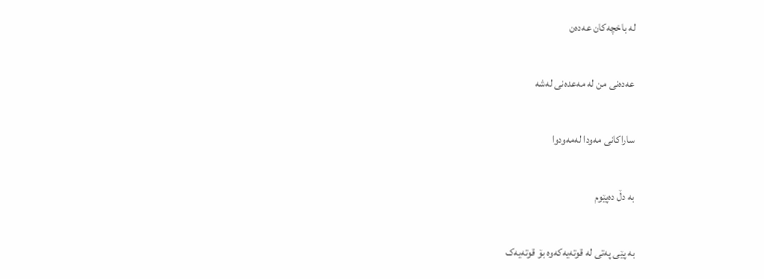لە باخچەکان عەدەن

عەدەنی من لە مەعدەنی لەشە

ساراکانی مەودا لەمەودوا

بە دڵ دەپێوم

بە پێی پەتی لە قوتەیەکەوە بۆ قوتەیەک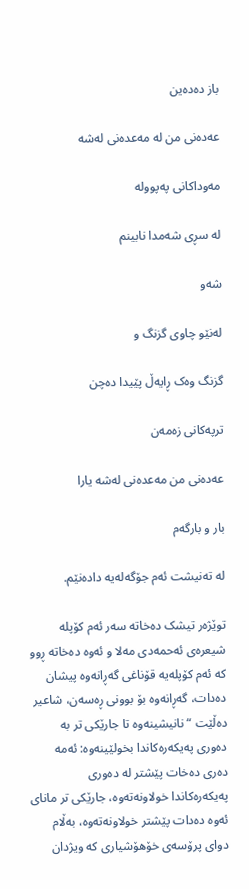باز دەدەین

عەدەنی من لە مەعدەنی لەشە

مەوداکانی پەپوولە

لە سڕی شەمدا نابینم

شەو

لەنێو چاوی گزنگ و

گزنگ وەک ڕایەڵ پێیدا دەچن

ترپەکانی زەمەن

عەدەنی من مەعدەنی لەشە یارا

بار و بارگەم

لە تەنیشت ئەم جۆگەلەیە دادەنێم.

توێژەر تیشک دەخاتە سەر ئەم کۆپلە شیعرەی ئەحمەدی مەلا و ئەوە دەخاتە ڕوو کە ئەم کۆپلەیە قۆناغی گەڕانەوە پیشان دەدات، گەڕانەوە بۆ بوونی ڕەسەن، شاعیر دەڵێت “نانیشینەوە تا جارێکی تر بە دەوری پەیکەرەکاندا بخولێینەوە: ئەمە دەری دەخات پێشتر لە دەوری پەیکەرەکاندا خولاونەتەوە، جارێکی تر مانای ئەوە دەدات پێشتر خولاونەتەوە، بەڵام دوای پرۆسەی خۆهۆشیاری کە ویژدان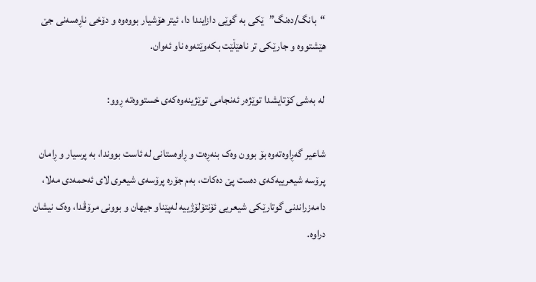“بانگ/دەنگ”ێکی بە گوێی دازایندا دا، ئیتر هۆشیار بووەوە و دۆخی ناڕەسەنی جێ هێشتووە و جارێکی تر ناهێڵێت بکەوێتەوە ناو ئەوان.

لە بەشی کۆتایشدا توێژەر ئەنجامی توێژینەوەکەی خستووەتە ڕوو:

شاعیر گەڕاوەتەوە بۆ بوون وەک بنەڕەت و ڕاوەستانی لە ئاست بووندا، بە پرسیار و ڕامان پرۆسە شیعرییەکەی دەست پێ دەکات، بەم جۆرە پرۆسەی شیعری لای ئەحمەدی مەلا، دامەزراندنی گوتارێکی شیعریی ئۆنتۆلۆژییە لەپێناو جیهان و بوونی مرۆڤدا، وەک نیشان دراوە.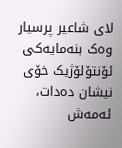لای شاعیر پرسیار وەک بنەمایەکی ئۆنتۆلۆژیک خۆی نیشان دەدات، ئەمەش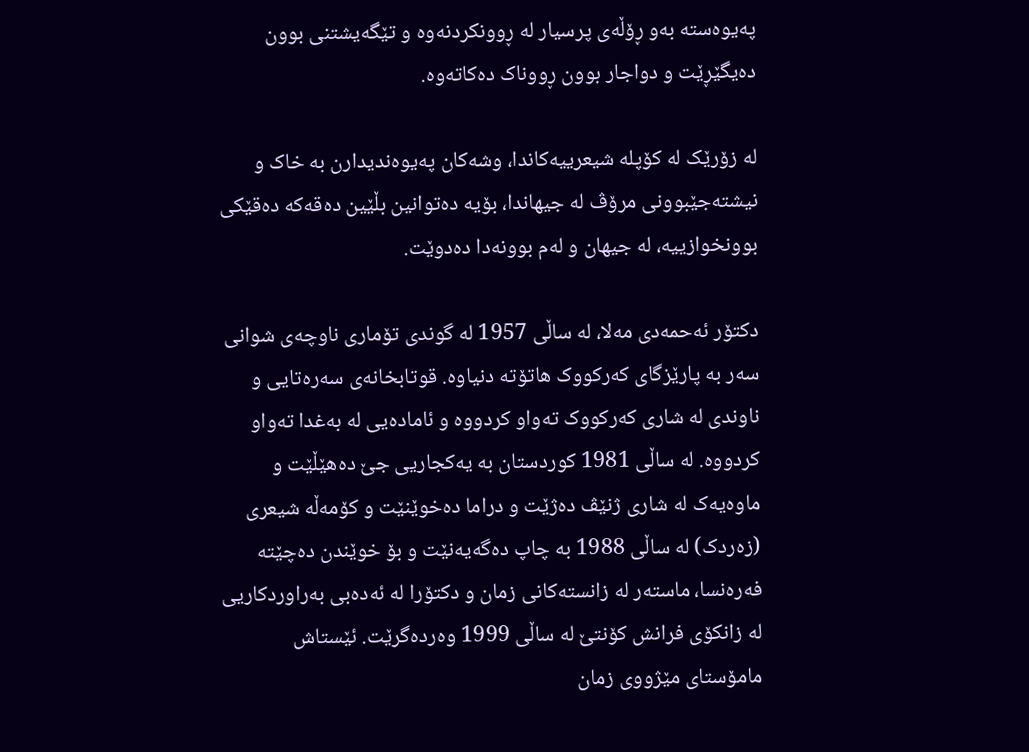پەیوەستە بەو ڕۆڵەی پرسیار لە ڕوونکردنەوە و تێگەیشتنی بوون دەیگێڕێت و دواجار بوون ڕووناک دەکاتەوە.

لە زۆرێک لە کۆپلە شیعرییەکاندا، وشەکان پەیوەندیدارن بە خاک و نیشتەجێبوونی مرۆڤ لە جیهاندا، بۆیە دەتوانین بڵێین دەقەکە دەقێکی بوونخوازییە، لە جیهان و لەم بوونەدا دەدوێت.

دکتۆر ئەحمەدی مەلا، لە ساڵی 1957 لە گوندی تۆماری ناوچەی شوانی سەر بە پارێزگای کەرکووک هاتۆتە دنیاوە. قوتابخانەی سەرەتایی و ناوندی لە شاری کەرکووک تەواو کردووە و ئامادەیی لە بەغدا تەواو کردووە. لە ساڵی 1981 کوردستان بە یەکجاریی جێ دەهێڵێت و ماوەیەک لە شاری ژنێڤ دەژێت و دراما دەخوێنێت و کۆمەڵە شیعری (زەردک) لە ساڵی 1988 بە چاپ دەگەیەنێت و بۆ خوێندن دەچێتە فەرەنسا، ماستەر لە زانستەکانی زمان و دکتۆرا لە ئەدەبی بەراوردکاریی لە زانکۆی فرانش کۆنتێ لە ساڵی 1999 وەردەگرێت. ئێستاش مامۆستای مێژووی زمان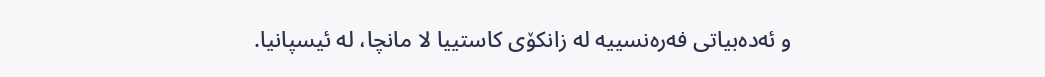و ئەدەبیاتی فەرەنسییە لە زانکۆی کاستییا لا مانچا، لە ئیسپانیا.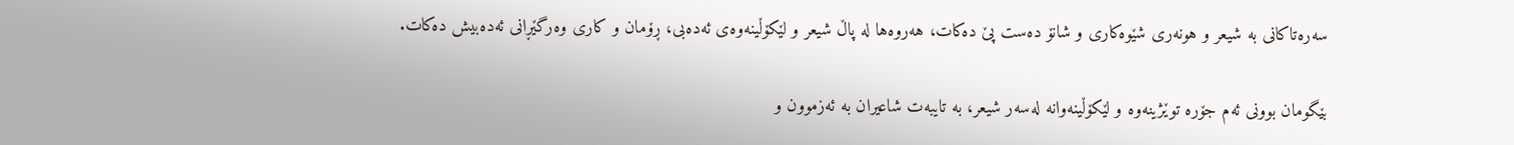سەرەتاکانی بە شیعر و هونەری شێوەکاری و شانۆ دەست پێ دەکات، هەروەها لە پاڵ شیعر و لێکۆڵینەوەی ئەدەبی، ڕۆمان و کاری وەرگێڕانی ئەدەبیش دەکات.

بێگومان بوونی ئەم جۆرە توێژینەوە و لێکۆڵینەوانە لەسەر شیعر، بە تایبەت شاعیران بە ئەزموون و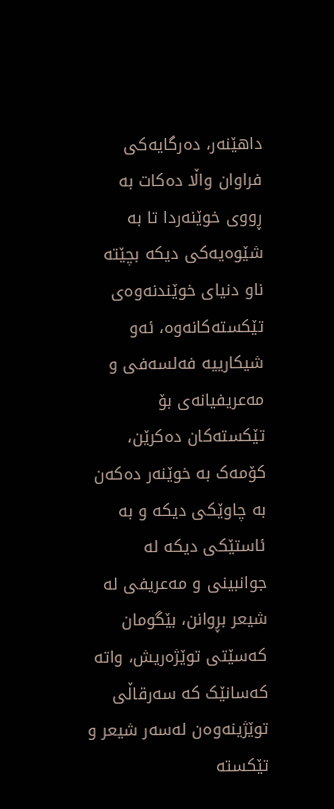داهێنەر، دەرگایەکی فراوان واڵا دەکات بە ڕووی خوێنەردا تا بە شێوەیەکی دیکە بچێتە ناو دنیای خوێندنەوەی تێکستەکانەوە، ئەو شیکارییە فەلسەفی و مەعریفیانەی بۆ تێکستەکان دەکرێن، کۆمەک بە خوێنەر دەکەن بە چاوێکی دیکە و بە ئاستێکی دیکە لە جوانبینی و مەعریفی لە شیعر بڕوانن، بێگومان کەسێتی توێژەریش، واتە کەسانێک کە سەرقاڵی توێژینەوەن لەسەر شیعر و تێکستە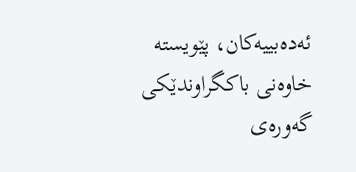ئەدەبییەکان، پێویستە خاوەنی باکگراوندێکی گەورەی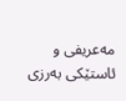مەعریفی و ئاستێکی بەرزی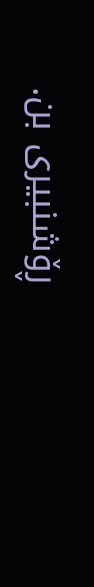ڕۆشنبیری بن.